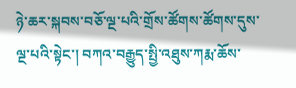ཉེ་ཆར་སྐབས་བཅོ་ལྔ་པའི་གྲོས་ཚོགས་ཚོགས་དུས་ལྔ་པའི་སྟེང་། བཀའ་བརྒྱུད་སྤྱི་འཐུས་ཀརྨ་ཆོས་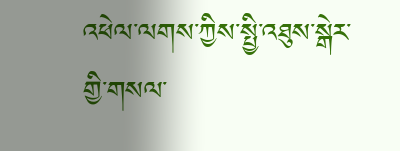འཕེལ་ལགས་ཀྱིས་སྤྱི་འཐུས་སྒེར་གྱི་གསལ་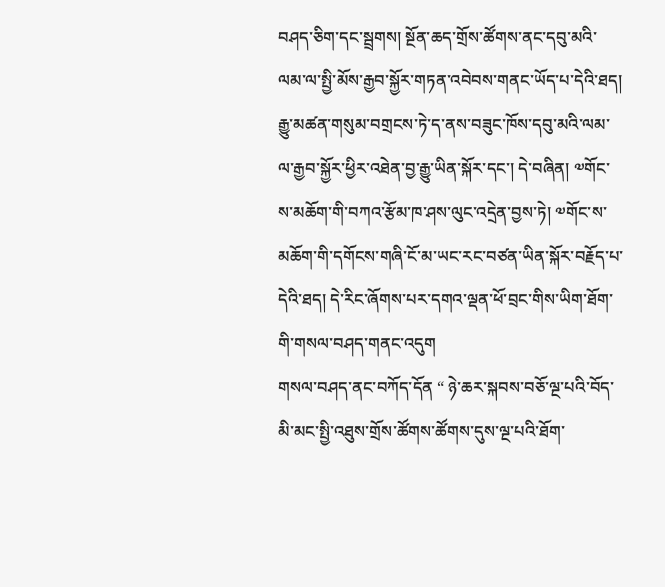བཤད་ཅིག་དང་སྦྲགས། སྔོན་ཆད་གྲོས་ཚོགས་ནང་དབུ་མའི་ལམ་ལ་སྤྱི་མོས་རྒྱབ་སྐྱོར་གཏན་འབེབས་གནང་ཡོད་པ་དེའི་ཐད། རྒྱུ་མཚན་གསུམ་བགྲངས་ཏེ་ད་ནས་བཟུང་ཁོས་དབུ་མའི་ལམ་ལ་རྒྱབ་སྐྱོར་ཕྱིར་འཐེན་བྱ་རྒྱུ་ཡིན་སྐོར་དང་། དེ་བཞིན། ༧གོང་ས་མཆོག་གི་བཀའ་རྩོམ་ཁ་ཤས་ལུང་འདྲེན་བྱས་ཏེ། ༧གོང་ས་མཆོག་གི་དགོངས་གཞི་ངོ་མ་ཡང་རང་བཙན་ཡིན་སྐོར་བརྗོད་པ་དེའི་ཐད། དེ་རིང་ཞོགས་པར་དགའ་ལྡན་ཕོ་བྲང་གིས་ཡིག་ཐོག་གི་གསལ་བཤད་གནང་འདུག
གསལ་བཤད་ནང་བཀོད་དོན “ ཉེ་ཆར་སྐབས་བཅོ་ལྔ་པའི་བོད་མི་མང་སྤྱི་འཐུས་གྲོས་ཚོགས་ཚོགས་དུས་ལྔ་པའི་ཐོག་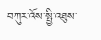བཀུར་འོས་སྤྱི་འཐུས་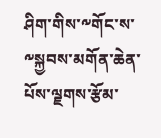ཤིག་གིས་༸གོང་ས་༸སྐྱབས་མགོན་ཆེན་པོས་ལྗགས་རྩོམ་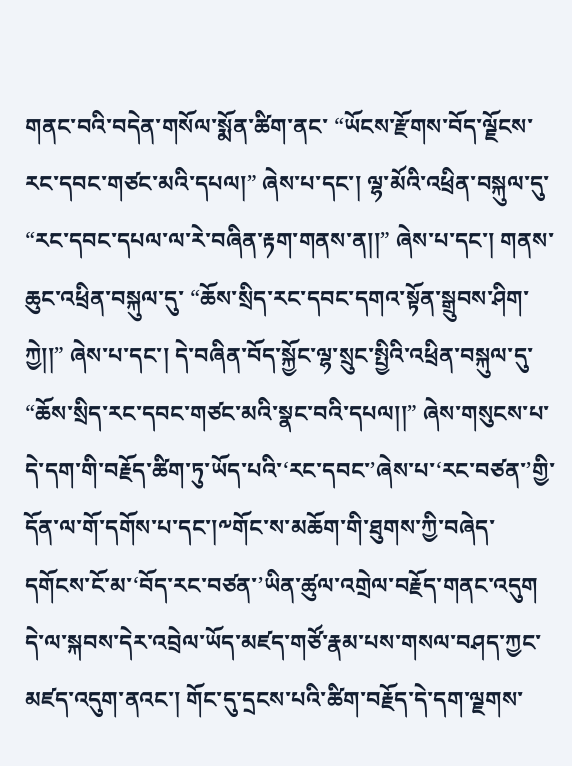གནང་བའི་བདེན་གསོལ་སྨོན་ཚིག་ནང་ “ཡོངས་རྫོགས་བོད་ལྗོངས་རང་དབང་གཙང་མའི་དཔལ།” ཞེས་པ་དང་། ལྷ་མོའི་འཕྲིན་བསྐུལ་དུ་ “རང་དབང་དཔལ་ལ་རེ་བཞིན་རྟག་གནས་ན།།” ཞེས་པ་དང་། གནས་ཆུང་འཕྲིན་བསྐུལ་དུ་ “ཆོས་སྲིད་རང་དབང་དགའ་སྟོན་སྒྲུབས་ཤིག་ཀྱེ།།” ཞེས་པ་དང་། དེ་བཞིན་བོད་སྐྱོང་ལྷ་སྲུང་སྤྱིའི་འཕྲིན་བསྐུལ་དུ་ “ཆོས་སྲིད་རང་དབང་གཙང་མའི་སྣང་བའི་དཔལ།།” ཞེས་གསུངས་པ་དེ་དག་གི་བརྗོད་ཚིག་ཏུ་ཡོད་པའི་‘རང་དབང་’ཞེས་པ་‘རང་བཙན་’གྱི་དོན་ལ་གོ་དགོས་པ་དང་།༸གོང་ས་མཆོག་གི་ཐུགས་ཀྱི་བཞེད་དགོངས་ངོ་མ་‘བོད་རང་བཙན་’ཡིན་ཚུལ་འགྲེལ་བརྗོད་གནང་འདུག དེ་ལ་སྐབས་དེར་འབྲེལ་ཡོད་མཛད་གཙོ་རྣམ་པས་གསལ་བཤད་ཀྱང་མཛད་འདུག་ནའང་། གོང་དུ་དྲངས་པའི་ཚིག་བརྗོད་དེ་དག་ལྗགས་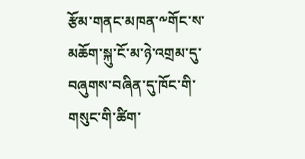རྩོམ་གནང་མཁན་༸གོང་ས་མཆོག་སྐུ་ངོ་མ་ཉེ་འགྲམ་དུ་བཞུགས་བཞིན་དུ་ཁོང་གི་གསུང་གི་ཚིག་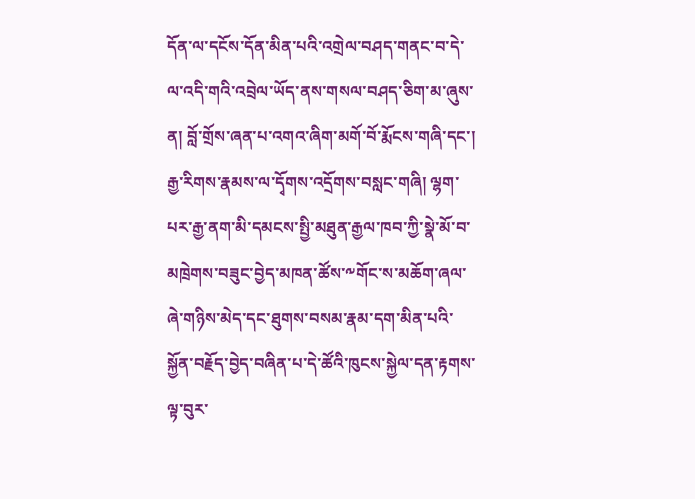དོན་ལ་དངོས་དོན་མིན་པའི་འགྲེལ་བཤད་གནང་བ་དེ་ལ་འདི་གའི་འབྲེལ་ཡོད་ནས་གསལ་བཤད་ཅིག་མ་ཞུས་ན། བློ་གྲོས་ཞན་པ་འགའ་ཞིག་མགོ་བོ་རྨོངས་གཞི་དང་། རྒྱ་རིགས་རྣམས་ལ་དྭོགས་འདྲོགས་བསླང་གཞི། ལྷག་པར་རྒྱ་ནག་མི་དམངས་སྤྱི་མཐུན་རྒྱལ་ཁབ་ཀྱི་སྣེ་མོ་བ་མཁྲེགས་བཟུང་བྱེད་མཁན་ཚོས་༸གོང་ས་མཆོག་ཞལ་ཞེ་གཉིས་མེད་དང་ཐུགས་བསམ་རྣམ་དག་མིན་པའི་སྐྱོན་བརྗོད་བྱེད་བཞིན་པ་དེ་ཚོའི་ཁུངས་སྐྱེལ་དན་རྟགས་ལྟ་བུར་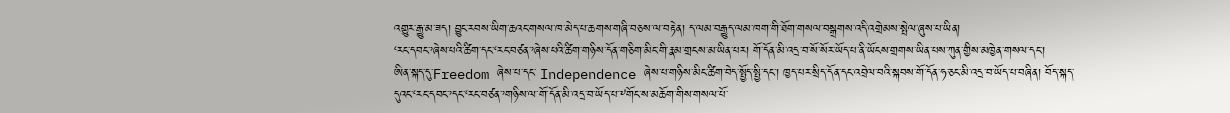འགྱུར་རྒྱུ་མ་ཟད། བྱུང་རབས་ཡིག་ཆའང་གསལ་ཁ་མེད་པ་ཆགས་གཞི་བཅས་ལ་བརྟེན། ད་ལམ་བརྒྱུད་ལམ་ཁག་གི་ཐོག་གསལ་བསྒྲགས་འདི་འགྲེམས་སྤེལ་ཞུས་པ་ཡིན།
‘རང་དབང་’ཞེས་པའི་ཚིག་དང་‘རང་བཙན་’ཞེས་པའི་ཚིག་གཉིས་དོན་གཅིག་མིང་གི་རྣམ་གྲངས་མ་ཡིན་པར། གོ་དོན་མི་འདྲ་བ་སོ་སོར་ཡོད་པ་ནི་ཡོངས་གྲགས་ཡིན་པས་ཀུན་གྱིས་མཁྱེན་གསལ་དང་།
ཨིན་སྐད་དུ་Freedom ཞེས་པ་དང་ Independence ཞེས་པ་གཉིས་མིང་ཚིག་བེད་སྤྱོད་སྤྱི་དང་། ཁྱད་པར་སྲིད་དོན་དང་འབྲེལ་བའི་སྐབས་གོ་དོན་ཧ་ཅང་མི་འདྲ་བ་ཡོད་པ་བཞིན། བོད་སྐད་དུའང་‘རང་དབང་’དང་‘རང་བཙན་’གཉིས་ལ་གོ་དོན་མི་འདྲ་བ་ཡོད་པ་༸གོང་ས་མཆོག་གིས་གསལ་པོ་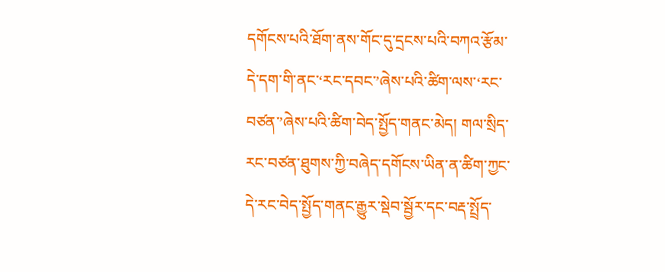དགོངས་པའི་ཐོག་ནས་གོང་དུ་དྲངས་པའི་བཀའ་རྩོམ་དེ་དག་གི་ནང་‘རང་དབང་’ཞེས་པའི་ཚིག་ལས་‘རང་བཙན་’ཞེས་པའི་ཚིག་བེད་སྤྱོད་གནང་མེད། གལ་སྲིད་རང་བཙན་ཐུགས་ཀྱི་བཞེད་དགོངས་ཡིན་ན་ཚིག་ཀྱང་དེ་རང་བེད་སྤྱོད་གནང་རྒྱུར་སྡེབ་སྦྱོར་དང་བརྡ་སྤྲོད་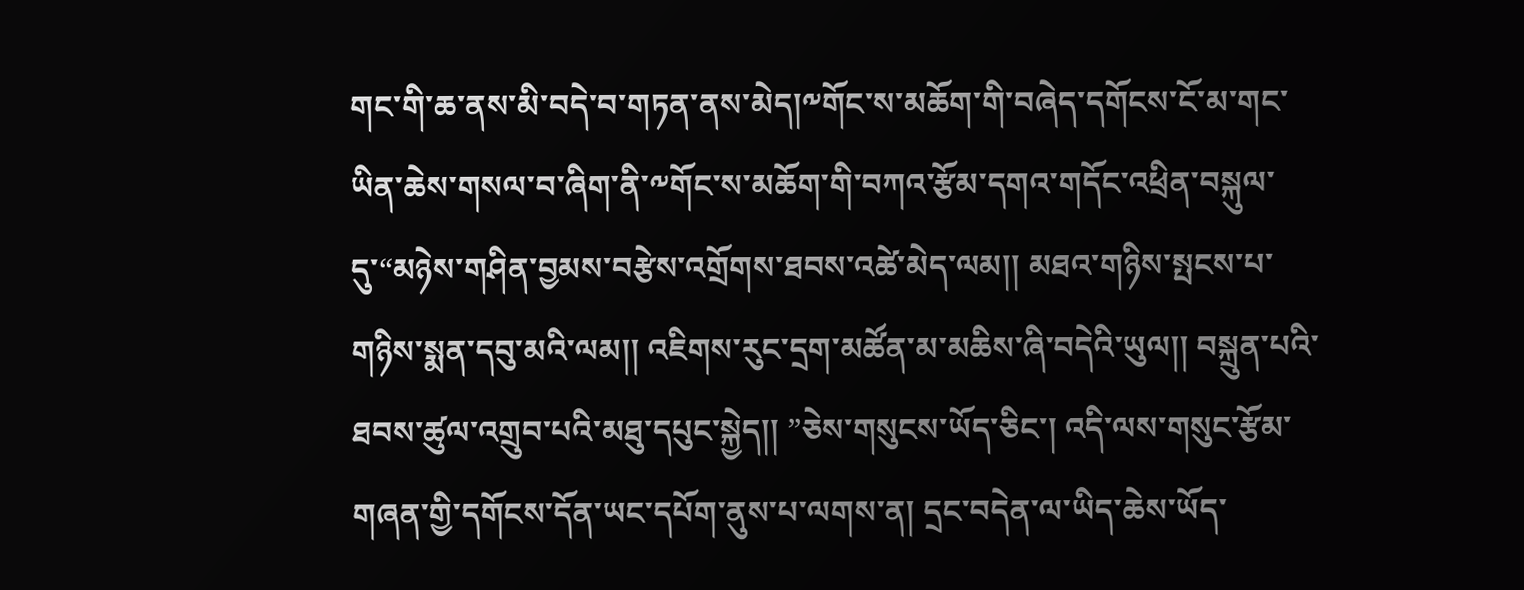གང་གི་ཆ་ནས་མི་བདེ་བ་གཏན་ནས་མེད།༸གོང་ས་མཆོག་གི་བཞེད་དགོངས་ངོ་མ་གང་ཡིན་ཆེས་གསལ་བ་ཞིག་ནི་༸གོང་ས་མཆོག་གི་བཀའ་རྩོམ་དགའ་གདོང་འཕྲིན་བསྐུལ་དུ་“མཉེས་གཤིན་བྱམས་བརྩེས་འགྲོགས་ཐབས་འཚེ་མེད་ལམ།། མཐའ་གཉིས་སྤངས་པ་གཉིས་སྨན་དབུ་མའི་ལམ།། འཇིགས་རུང་དྲག་མཚོན་མ་མཆིས་ཞི་བདེའི་ཡུལ།། བསྐྲུན་པའི་ཐབས་ཚུལ་འགྲུབ་པའི་མཐུ་དཔུང་སྐྱེད།། ”ཅེས་གསུངས་ཡོད་ཅིང་། འདི་ལས་གསུང་རྩོམ་གཞན་གྱི་དགོངས་དོན་ཡང་དཔོག་ནུས་པ་ལགས་ན། དྲང་བདེན་ལ་ཡིད་ཆེས་ཡོད་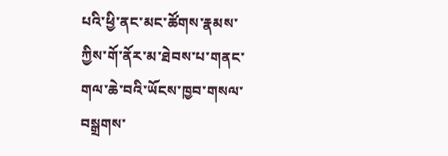པའི་ཕྱི་ནང་མང་ཚོགས་རྣམས་ཀྱིས་གོ་ནོར་མ་ཐེབས་པ་གནང་གལ་ཆེ་བའི་ཡོངས་ཁྱབ་གསལ་བསྒྲགས་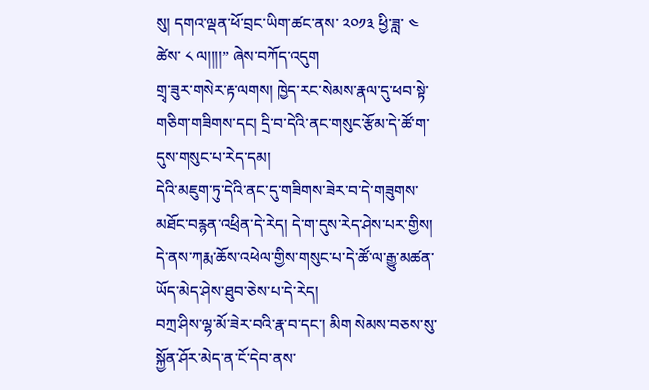སུ། དགའ་ལྡན་ཕོ་བྲང་ཡིག་ཚང་ནས་ ༢༠༡༣ ཕྱི་ཟླ་ ༤ ཚེས་ ༨ ལ།།།།” ཞེས་བཀོད་འདུག
གྲྭ་ཟུར་གསེར་རྟ་ལགས། ཁྱེད་རང་སེམས་རྣལ་དུ་ཕབ་སྟེ་གཅིག་གཟིགས་དང། དྲི་བ་དེའི་ནང་གསུང་རྩོམ་དེ་ཚོ་ག་དུས་གསུང་པ་རེད་དམ།
དེའི་མཇུག་ཏུ་དེའི་ནང་དུ་གཟིགས་ཟེར་བ་དེ་གཟུགས་མཐོང་བརྙན་འཕྲིན་དེ་རེད། དེ་ག་དུས་རེད་ཤེས་པར་གྱིས། དེ་ནས་ཀརྨ་ཆོས་འཕེལ་གྱིས་གསུང་པ་དེ་ཚོ་ལ་རྒྱུ་མཚན་ཡོད་མེད་ཤེས་ཐུབ་ཅེས་པ་དེ་རེད།
བཀྲ་ཤིས་ལྷ་མོ་ཟེར་བའི་རྣ་བ་དང་། མིག སེམས་བཅས་སུ་སྐྱོན་ཤོར་མེད་ན་ངོ་དེབ་ནས་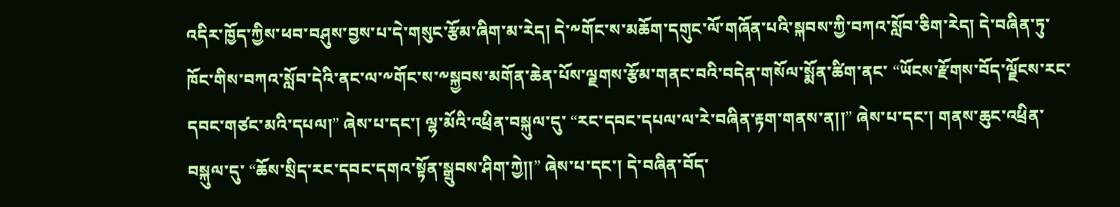འདིར་ཁྱོད་ཀྱིས་ཕབ་བཤུས་བྱས་པ་དེ་གསུང་རྩོམ་ཞིག་མ་རེད། དེ་༸གོང་ས་མཆོག་དགུང་ལོ་གཞོན་པའི་སྐབས་ཀྱི་བཀའ་སློབ་ཅིག་རེད། དེ་བཞིན་ཏུ་ཁོང་གིས་བཀའ་སློབ་དེའི་ནང་ལ་༸གོང་ས་༸སྐྱབས་མགོན་ཆེན་པོས་ལྗགས་རྩོམ་གནང་བའི་བདེན་གསོལ་སྨོན་ཚིག་ནང་ “ཡོངས་རྫོགས་བོད་ལྗོངས་རང་དབང་གཙང་མའི་དཔལ།” ཞེས་པ་དང་། ལྷ་མོའི་འཕྲིན་བསྐུལ་དུ་ “རང་དབང་དཔལ་ལ་རེ་བཞིན་རྟག་གནས་ན།།” ཞེས་པ་དང་། གནས་ཆུང་འཕྲིན་བསྐུལ་དུ་ “ཆོས་སྲིད་རང་དབང་དགའ་སྟོན་སྒྲུབས་ཤིག་ཀྱེ།།” ཞེས་པ་དང་། དེ་བཞིན་བོད་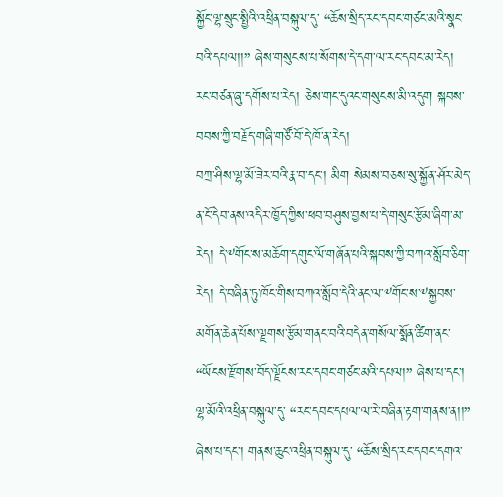སྐྱོང་ལྷ་སྲུང་སྤྱིའི་འཕྲིན་བསྐུལ་དུ་ “ཆོས་སྲིད་རང་དབང་གཙང་མའི་སྣང་བའི་དཔལ།།” ཞེས་གསུངས་པ་སོགས་དེ་དག་ལ་རང་དབང་མ་རེད། རང་བཙན་ཞུ་དགོས་པ་རེད། ཅེས་གང་དུའང་གསུངས་མི་འདུག སྐབས་བབས་ཀྱི་བརྗོད་གཞི་གཙོ་བོ་དེ་ཁོ་ན་རེད།
བཀྲ་ཤིས་ལྷ་མོ་ཟེར་བའི་རྣ་བ་དང་། མིག སེམས་བཅས་སུ་སྐྱོན་ཤོར་མེད་ན་ངོ་དེབ་ནས་འདིར་ཁྱོད་ཀྱིས་ཕབ་བཤུས་བྱས་པ་དེ་གསུང་རྩོམ་ཞིག་མ་རེད། དེ་༸གོང་ས་མཆོག་དགུང་ལོ་གཞོན་པའི་སྐབས་ཀྱི་བཀའ་སློབ་ཅིག་རེད། དེ་བཞིན་ཏུ་ཁོང་གིས་བཀའ་སློབ་དེའི་ནང་ལ་༸གོང་ས་༸སྐྱབས་མགོན་ཆེན་པོས་ལྗགས་རྩོམ་གནང་བའི་བདེན་གསོལ་སྨོན་ཚིག་ནང་ “ཡོངས་རྫོགས་བོད་ལྗོངས་རང་དབང་གཙང་མའི་དཔལ།” ཞེས་པ་དང་། ལྷ་མོའི་འཕྲིན་བསྐུལ་དུ་ “རང་དབང་དཔལ་ལ་རེ་བཞིན་རྟག་གནས་ན།།” ཞེས་པ་དང་། གནས་ཆུང་འཕྲིན་བསྐུལ་དུ་ “ཆོས་སྲིད་རང་དབང་དགའ་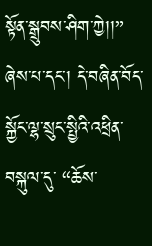སྟོན་སྒྲུབས་ཤིག་ཀྱེ།།” ཞེས་པ་དང་། དེ་བཞིན་བོད་སྐྱོང་ལྷ་སྲུང་སྤྱིའི་འཕྲིན་བསྐུལ་དུ་ “ཆོས་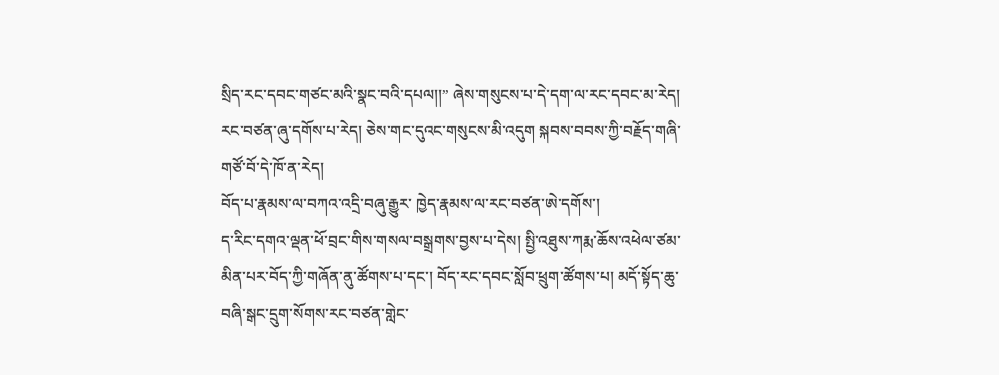སྲིད་རང་དབང་གཙང་མའི་སྣང་བའི་དཔལ།།” ཞེས་གསུངས་པ་དེ་དག་ལ་རང་དབང་མ་རེད། རང་བཙན་ཞུ་དགོས་པ་རེད། ཅེས་གང་དུའང་གསུངས་མི་འདུག སྐབས་བབས་ཀྱི་བརྗོད་གཞི་གཙོ་བོ་དེ་ཁོ་ན་རེད།
བོད་པ་རྣམས་ལ་བཀའ་འདྲི་བཞུ་རྒྱུར་ ཁྱེད་རྣམས་ལ་རང་བཙན་ཨེ་དགོས་།
ད་རིང་དགའ་ལྡན་ཕོ་བྲང་གིས་གསལ་བསྒྲགས་བྱས་པ་དེས། སྤྱི་འཐུས་ཀརྨ་ཆོས་འཕེལ་ཙམ་མིན་པར་བོད་ཀྱི་གཞོན་ནུ་ཚོགས་པ་དང་། བོད་རང་དབང་སློབ་ཕྲུག་ཚོགས་པ། མདོ་སྟོད་ཆུ་བཞི་སྒང་དྲུག་སོགས་རང་བཙན་གླེང་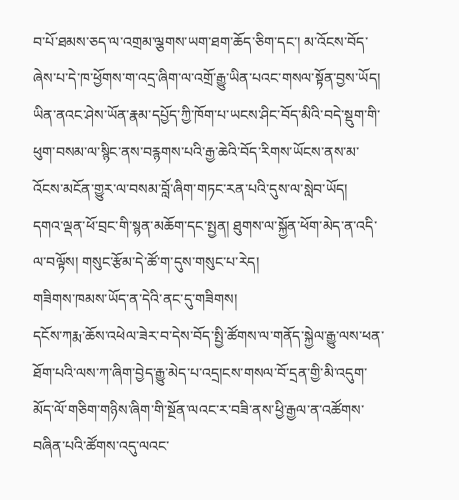བ་པོ་ཐམས་ཅད་ལ་འགྲམ་ལྕགས་ཡག་ཐག་ཆོད་ཅིག་དང་། མ་འོངས་བོད་ཞེས་པ་དེ་ཁ་ཕྱོགས་ག་འདྲ་ཞིག་ལ་འགྲོ་རྒྱུ་ཡིན་པའང་གསལ་སྟོན་བྱས་ཡོད། ཡིན་ནའང་ཤེས་ཡོན་རྣམ་དཔྱོད་ཀྱི་ཁོག་པ་ཡངས་ཤིང་བོད་མིའི་བདེ་སྡུག་གི་ཕུག་བསམ་ལ་སྙིང་ནས་བརྙགས་པའི་རྒྱ་ཆེའི་བོད་རིགས་ཡོངས་ནས་མ་འོངས་མངོན་གྱུར་ལ་བསམ་བློ་ཞིག་གཏང་རན་པའི་དུས་ལ་སླེབ་ཡོད།
དགའ་ལྡན་ཕོ་བྲང་གི་སྙན་མཆོག་དང་སྤྱན། ཐུགས་ལ་སྐྱོན་ཕོག་མེད་ན་འདི་ལ་བལྟོས། གསུང་རྩོམ་དེ་ཚོ་ག་དུས་གསུང་པ་རེད།
གཟིགས་ཁམས་ཡོད་ན་དེའི་ནང་དུ་གཟིགས།
དངོས་ཀརྨ་ཆོས་འཕེལ་ཟེར་བ་དེས་བོད་སྤྱི་ཚོགས་ལ་གནོད་སྐྱེལ་རྒྱུ་ལས་ཕན་ཐོག་པའི་ལས་ཀ་ཞིག་བྱེད་རྒྱུ་མེད་པ་འདྲ།ངས་གསལ་བོ་དྲན་གྱི་མི་འདུག་མོད་ལོ་གཅིག་གཉིས་ཞིག་གི་སྔོན་ལའང་ར་བཟི་ནས་ཕྱི་རྒྱལ་ན་འཚོགས་བཞིན་པའི་ཚོགས་འདུ་ལའང་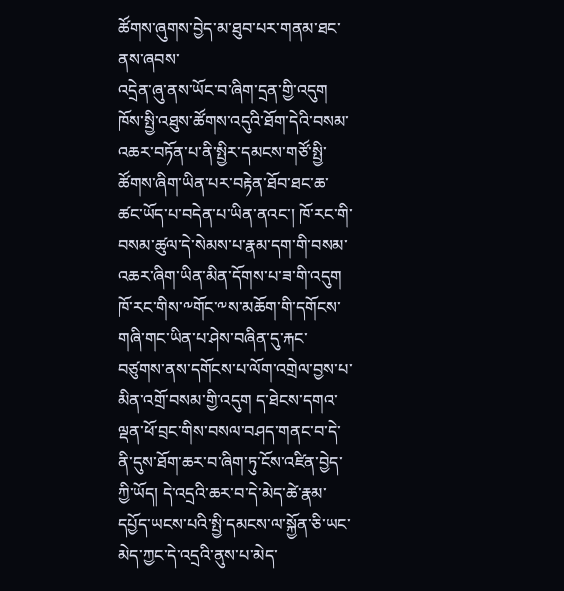ཚོགས་ཞུགས་བྱེད་མ་ཐུབ་པར་གནམ་ཐང་ནས་ཞབས་
འདྲེན་ཞུ་ནས་ཡོང་བ་ཞིག་དྲན་གྱི་འདུག ཁོས་སྤྱི་འཐུས་ཚོགས་འདུའི་ཐོག་དེའི་བསམ་འཆར་བཏོན་པ་ནི་སྤྱིར་དམངས་གཙོ་སྤྱི་ཚོགས་ཞིག་ཡིན་པར་བརྟེན་ཐོབ་ཐང་ཆ་ཚང་ཡོད་པ་བདེན་པ་ཡིན་ནའང་། ཁོ་རང་གི་བསམ་ཚུལ་དེ་སེམས་པ་རྣམ་དག་གི་བསམ་འཆར་ཞིག་ཡིན་མིན་དོགས་པ་ཟ་གི་འདུག ཁོ་རང་གིས་༸གོང་༸ས་མཆོག་གི་དགོངས་གཞི་གང་ཡིན་པ་ཤེས་བཞིན་དུ་རྐང་བཙུགས་ནས་དགོངས་པ་ལོག་འགྲེལ་བྱས་པ་མིན་འགྲོ་བསམ་གྱི་འདུག ད་ཐེངས་དགའ་ལྡན་ཕོ་བྲང་གིས་བསལ་བཤད་གནང་བ་དེ་ནི་དུས་ཐོག་ཆར་བ་ཞིག་ཏུ་ངོས་འཛིན་བྱེད་ཀྱི་ཡོད། དེ་འདྲའི་ཆར་བ་དེ་མེད་ཚེ་རྣམ་དཔྱོད་ཡངས་པའི་སྤྱི་དམངས་ལ་སྐྱོན་ཅི་ཡང་མེད་ཀྱང་དེ་འདྲའི་ནུས་པ་མེད་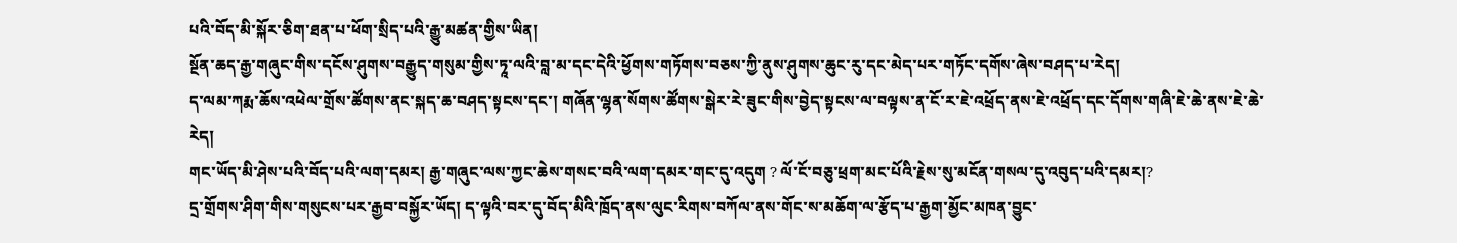པའི་བོད་མི་སྐོར་ཅིག་ཐན་པ་ཕོག་སྲིད་པའི་རྒྱུ་མཚན་གྱིས་ཡིན།
སྔོན་ཆད་རྒྱ་གཞུང་གིས་དངོས་ཤུགས་བརྒྱུད་གསུམ་གྱིས་ཏཱ་ལའི་བླ་མ་དང་དེའི་ཕྱོགས་གཏོགས་བཅས་ཀྱི་ནུས་ཤུགས་ཆུང་རུ་དང་མེད་པར་གཏོང་དགོས་ཞེས་བཤད་པ་རེད།
ད་ལམ་ཀརྨ་ཆོས་འཕེལ་གྲོས་ཚོགས་ནང་སྐད་ཆ་བཤད་སྟངས་དང་། གཞོན་ལྷན་སོགས་ཚོགས་སྒེར་རེ་ཟུང་གིས་བྱེད་སྟངས་ལ་བལྟས་ན་ངོ་ར་ཇེ་འཕྲོད་ནས་ཇེ་འཕྲོད་དང་དོགས་གཞི་ཇེ་ཆེ་ནས་ཇེ་ཆེ་རེད།
གང་ཡོད་མི་ཤེས་པའི་བོད་པའི་ལག་དམར། རྒྱ་གཞུང་ལས་ཀྱང་ཆེས་གསང་བའི་ལག་དམར་གང་དུ་འདུག ? ལོ་ངོ་བཅུ་ཕྲག་མང་པོའི་རྗེས་སུ་མངོན་གསལ་དུ་འབུད་པའི་དམར།?
དྲ་གྲོགས་ཤིག་གིས་གསུངས་པར་རྒྱབ་བསྐྱོར་ཡོད། ད་ལྟའི་བར་དུ་བོད་མིའི་ཁྲོད་ནས་ལུང་རིགས་བཀོལ་ནས་གོང་ས་མཆོག་ལ་རྩོད་པ་རྒྱག་མྱོང་མཁན་བྱུང་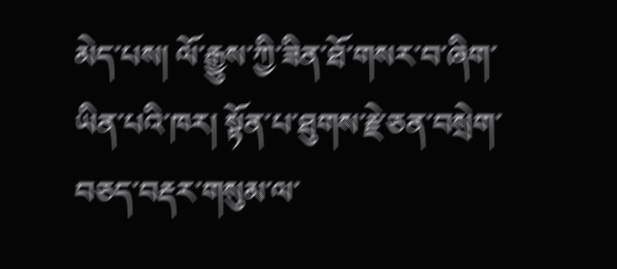མེད་པས། ལོ་རྒྱུས་ཀྱི་ཟིན་ཐོ་གསར་བ་ཞིག་ཡིན་པའི་ཁར། སྟོན་པ་ཐུགས་རྗེ་ཅན་བསྲེག་བཅད་བརྡར་གསུམ་ལ་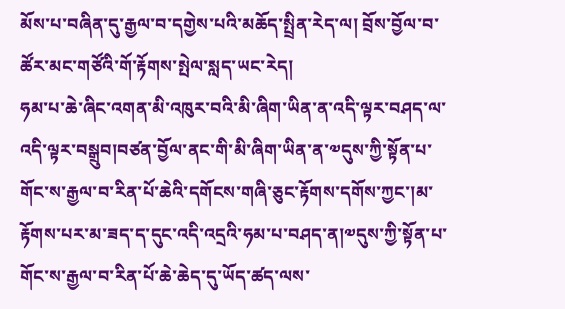མོས་པ་བཞིན་དུ་རྒྱལ་བ་དགྱེས་པའི་མཆོད་སྤྲིན་རེད་ལ། བྲོས་བྱོལ་བ་ཚོར་མང་གཙོའི་གོ་རྟོགས་སྤེལ་སླད་ཡང་རེད།
ཧམ་པ་ཆེ་ཞིང་འགན་མི་འཁུར་བའི་མི་ཞིག་ཡིན་ན་འདི་ལྟར་བཤད་ལ་འདི་ལྟར་བསྒྲུབ།བཙན་བྱོལ་ནང་གི་མི་ཞིག་ཡིན་ན་༧དུས་ཀྱི་སྟོན་པ་གོང་ས་རྒྱལ་བ་རིན་པོ་ཆེའི་དགོངས་གཞི་ཅུང་རྟོགས་དགོས་ཀྱང་།མ་རྟོགས་པར་མ་ཟད་ད་དུང་འདི་འདྲའི་ཧམ་པ་བཤད་ན།༧དུས་ཀྱི་སྟོན་པ་གོང་ས་རྒྱལ་བ་རིན་པོ་ཆེ་ཆེད་དུ་ཡོད་ཚད་ལས་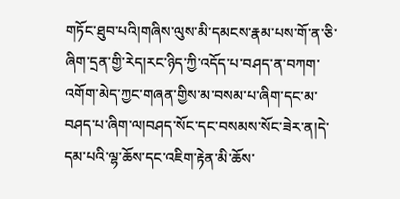གཏོང་ཐུབ་པའི།གཞིས་ལུས་མི་དམངས་རྣམ་པས་གོ་ན་ཅི་ཞིག་དྲན་གྱི་རེད།རང་ཉིད་ཀྱི་འདོད་པ་བཤད་ན་བཀག་འགོག་མེད་ཀྱང་གཞན་གྱིས་མ་བསམ་པ་ཞིག་དང་མ་བཤད་པ་ཞིག་ལ།བཤད་སོང་དང་བསམས་སོང་ཟེར་ན།དེ་དམ་པའི་ལྷ་ཆོས་དང་འཇིག་རྟེན་མི་ཆོས་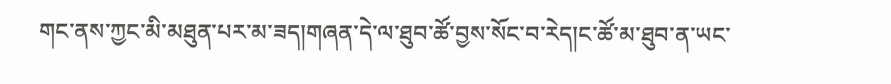གང་ནས་ཀྱང་མི་མཐུན་པར་མ་ཟད།གཞན་དེ་ལ་ཐུབ་ཚོ་བྱས་སོང་བ་རེད།ང་ཚོ་མ་ཐུབ་ན་ཡང་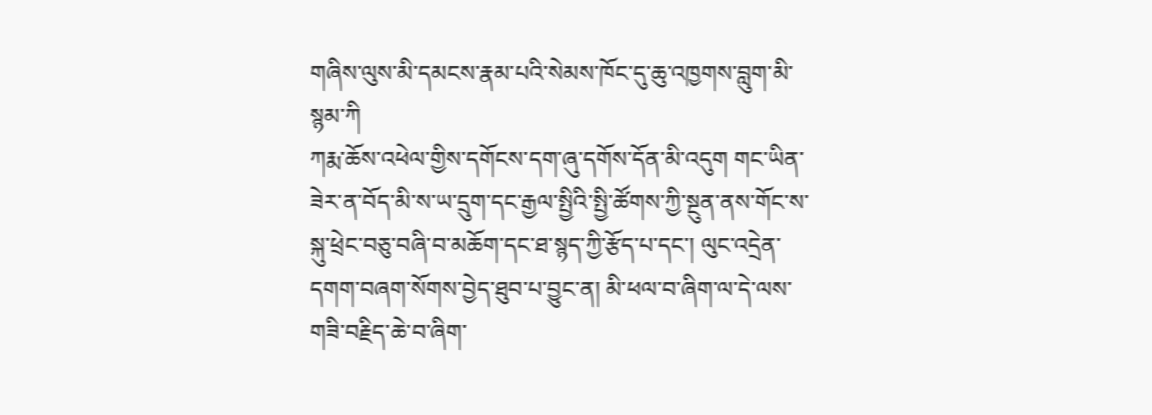གཞིས་ལུས་མི་དམངས་རྣམ་པའི་སེམས་ཁོང་དུ་ཆུ་འཁྱགས་བླུག་མི་སྙམ་ཀི
ཀརྨ་ཆོས་འཕེལ་གྱིས་དགོངས་དག་ཞུ་དགོས་དོན་མི་འདུག གང་ཡིན་ཟེར་ན་བོད་མི་ས་ཡ་དྲུག་དང་རྒྱལ་སྤྱིའི་སྤྱི་ཚོགས་ཀྱི་སྔུན་ནས་གོང་ས་སྐུ་ཕྲེང་བཅུ་བཞི་བ་མཆོག་དང་ཐ་སྙད་ཀྱི་རྩོད་པ་དང་། ལུང་འདྲེན་དགག་བཞག་སོགས་བྱེད་ཐུབ་པ་བྱུང་ན། མི་ཕལ་བ་ཞིག་ལ་དེ་ལས་གཟི་བརྗིད་ཆེ་བ་ཞིག་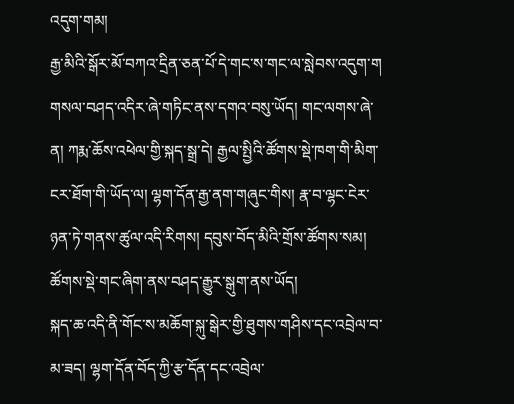འདུག་གམ།
རྒྱ་མིའི་སྒོར་མོ་བཀའ་དྲིན་ཅན་པོ་དེ་གང་ས་གང་ལ་སླེབས་འདུག་ག
གསལ་བཤད་འདིར་ཞེ་གཏིང་ནས་དགའ་བསུ་ཡོད། གང་ལགས་ཞེ་ན། ཀརྨ་ཆོས་འཕེལ་གྱི་སྐད་སྒྲ་དེ། རྒྱལ་སྤྱིའི་ཚོགས་སྡེ་ཁག་གི་མིག་ངར་ཐོག་གི་ཡོད་ལ། ལྷག་དོན་རྒྱ་ནག་གཞུང་གིས། རྣ་བ་ལྷང་ངེར་ཉན་ཏེ་གནས་ཚུལ་འདི་རིགས། དབུས་བོད་མིའི་གྲོས་ཚོགས་སམ། ཚོགས་སྡེ་གང་ཞིག་ནས་བཤད་རྒྱུར་སྒུག་ནས་ཡོད།
སྐད་ཆ་འདི་ནི་གོང་ས་མཆོག་སྐུ་སྒེར་གྱི་ཐུགས་གཤིས་དང་འབྲེལ་བ་མ་ཟད། ལྷག་དོན་བོད་ཀྱི་རྩ་དོན་དང་འབྲེལ་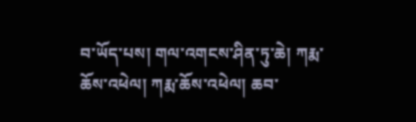བ་ཡོད་པས། གལ་འགངས་ཤིན་ཏུ་ཆེ། ཀརྨ་ཆོས་འཕེལ། ཀརྨ་ཆོས་འཕེལ། ཆབ་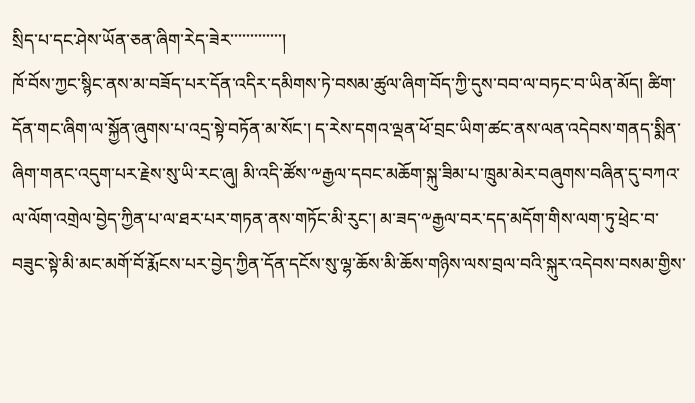སྲིད་པ་དང་ཤེས་ཡོན་ཅན་ཞིག་རེད་ཟེར་་་་་་་་་་་་་།
ཁོ་བོས་ཀྱང་སྙིང་ནས་མ་བཟོད་པར་དོན་འདིར་དམིགས་ཏེ་བསམ་ཚུལ་ཞིག་བོད་ཀྱི་དུས་བབ་ལ་བཏང་བ་ཡིན་མོད། ཚིག་དོན་གང་ཞིག་ལ་སྐྱོན་ཞུགས་པ་འདྲ་སྟེ་བཏོན་མ་སོང་། ད་རེས་དགའ་ལྡན་ཕོ་བྲང་ཡིག་ཚང་ནས་ལན་འདེབས་གནད་སྨིན་ཞིག་གནང་འདུག་པར་རྗེས་སུ་ཡི་རང་ཞུ། མི་འདི་ཚོས་༸རྒྱལ་དབང་མཆོག་སྐུ་ཟིམ་པ་ཁྲུམ་མེར་བཞུགས་བཞིན་དུ་བཀའ་ལ་ལོག་འགྲེལ་བྱེད་ཀྱིན་པ་ལ་ཐར་པར་གཏན་ནས་གཏོང་མི་རུང་། མ་ཟད་༸རྒྱལ་བར་དད་མདོག་གིས་ལག་ཏུ་ཕྲེང་བ་བཟུང་སྟེ་མི་མང་མགོ་བོ་རྨོངས་པར་བྱེད་ཀྱིན་དོན་དངོས་སུ་ལྷ་ཆོས་མི་ཆོས་གཉིས་ལས་བྲལ་བའི་སྐུར་འདེབས་བསམ་གྱིས་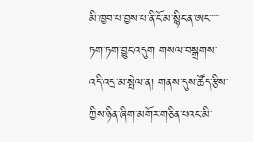མི་ཁྱབ་པ་བྱས་པ་ནི་ངོ་མ་སྙིང་ན་ཨང་་་་་
ཏག་ཏག་བྱུང་འདུག གསལ་བསྒྲགས་འདི་འདྲ་མ་སྤེལ་ན། གནས་དུས་ཚོད་རྩིས་ཀྱིས་ཉིན་ཞིག་མགོར་གཅིན་པའང་མི་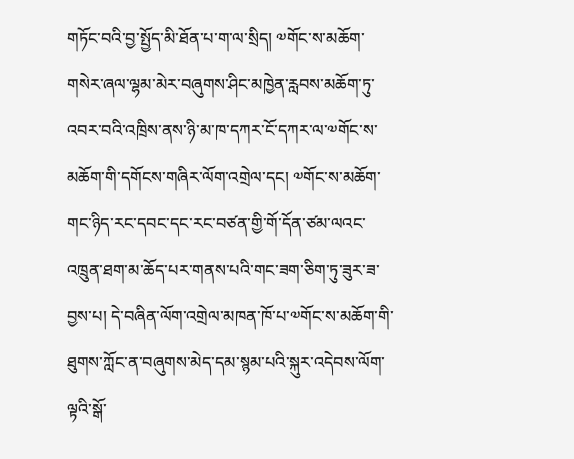གཏོང་བའི་བྱ་སྤྱོད་མི་ཐོན་པ་ག་ལ་སྲིད། ༧གོང་ས་མཆོག་གསེར་ཞལ་ལྷམ་མེར་བཞུགས་ཤིང་མཁྱེན་རླབས་མཆོག་ཏུ་འབར་བའི་འཁྲིས་ནས་ཉི་མ་ཁ་དཀར་ངོ་དཀར་ལ་༧གོང་ས་མཆོག་གི་དགོངས་གཞིར་ལོག་འགྲེལ་དང། ༧གོང་ས་མཆོག་གང་ཉིད་རང་དབང་དང་རང་བཙན་གྱི་གོ་དོན་ཙམ་ལའང་འཁྲུན་ཐག་མ་ཆོད་པར་གནས་པའི་གང་ཟག་ཅིག་ཏུ་ཟུར་ཟ་བྱས་པ། དེ་བཞིན་ལོག་འགྲེལ་མཁན་ཁོ་པ་༧གོང་ས་མཆོག་གི་ཐུགས་ཀློང་ན་བཞུགས་མེད་དམ་སྙམ་པའི་སྐུར་འདེབས་ལོག་ལྟའི་སྒོ་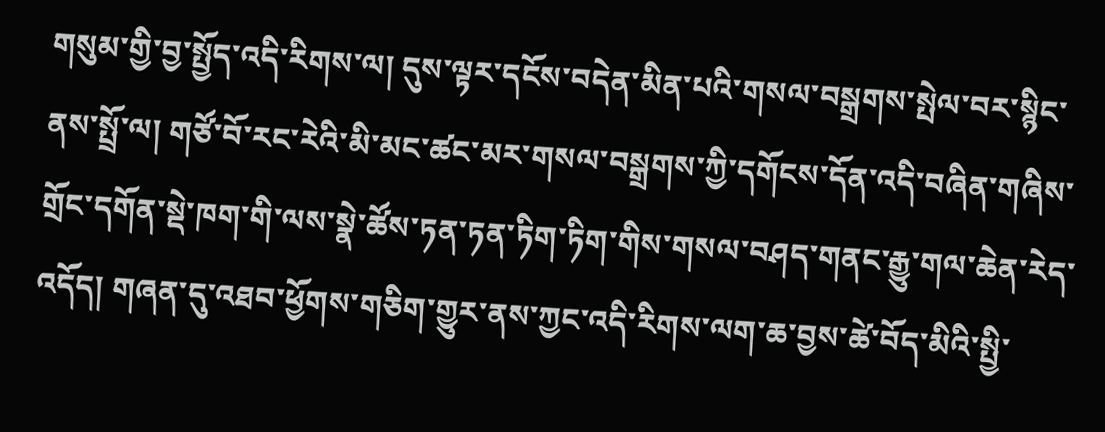གསུམ་གྱི་བྱ་སྤྱོད་འདི་རིགས་ལ། དུས་ལྟར་དངོས་བདེན་མིན་པའི་གསལ་བསྒྲགས་སྤེལ་བར་སྙིང་ནས་སྤྲོ་ལ། གཙོ་བོ་རང་རེའི་མི་མང་ཚང་མར་གསལ་བསྒྲགས་ཀྱི་དགོངས་དོན་འདི་བཞིན་གཞིས་གྲོང་དགོན་སྡེ་ཁག་གི་ལས་སྣེ་ཚོས་ཏན་ཏན་ཏིག་ཏིག་གིས་གསལ་བཤད་གནང་རྒྱུ་གལ་ཆེན་རེད་འདོད། གཞན་དུ་འཐབ་ཕྱོགས་གཅིག་གྱུར་ནས་ཀྱང་འདི་རིགས་ལག་ཆ་བྱས་ཚེ་བོད་མིའི་སྤྱི་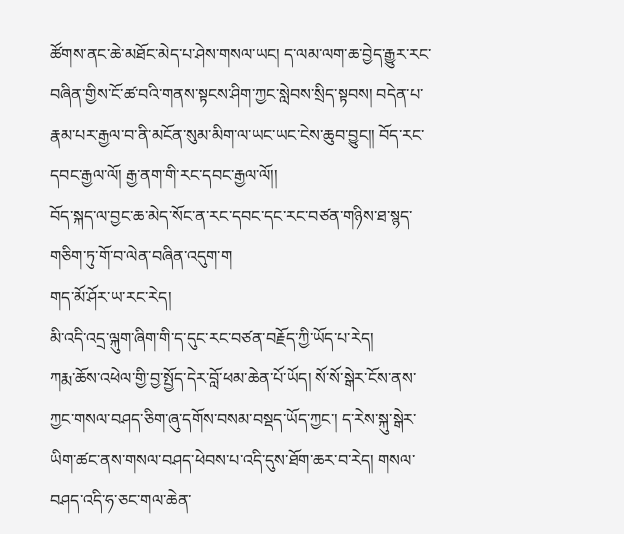ཚོགས་ནང་ཆེ་མཐོང་མེད་པ་ཤེས་གསལ་ཡང། ད་ལམ་ལག་ཆ་བྱེད་རྒྱུར་རང་བཞིན་གྱིས་ངོ་ཚ་བའི་གནས་སྟངས་ཤིག་ཀྱང་སླེབས་སྲིད་སྟབས། བདེན་པ་རྣམ་པར་རྒྱལ་བ་ནི་མངོན་སུམ་མིག་ལ་ཡང་ཡང་ངེས་ཆུབ་བྱུང།། བོད་རང་དབང་རྒྱལ་ལོ། རྒྱ་ནག་གི་རང་དབང་རྒྱལ་ལོ།།
བོད་སྐད་ལ་བྱང་ཆ་མེད་སོང་ན་རང་དབང་དང་རང་བཙན་གཉིས་ཐ་སྙད་གཅིག་ཏུ་གོ་བ་ལེན་བཞིན་འདུག་ག
གད་མོ་ཤོར་ཡ་རང་རེད།
མི་འདི་འདྲ་ལྐུག་ཞིག་གི་ད་དུང་རང་བཙན་བརྗོད་ཀྱི་ཡོད་པ་རེད།
ཀརྨ་ཆོས་འཕེལ་གྱི་བྱ་སྤྱོད་དེར་བློ་ཕམ་ཆེན་པོ་ཡོད། སོ་སོ་སྒེར་ངོས་ནས་ཀྱང་གསལ་བཤད་ཅིག་ཞུ་དགོས་བསམ་བསྡད་ཡོད་ཀྱང་། ད་རེས་སྐུ་སྒེར་ཡིག་ཚང་ནས་གསལ་བཤད་ཕེབས་པ་འདི་དུས་ཐོག་ཆར་བ་རེད། གསལ་བཤད་འདི་ཧ་ཅང་གལ་ཆེན་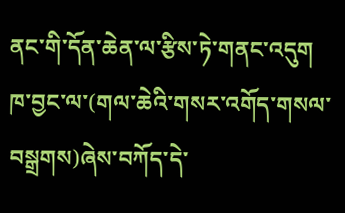ནང་གི་དོན་ཆེན་ལ་རྩིས་ཏེ་གནང་འདུག ཁ་བྱང་ལ་(གལ་ཆེའི་གསར་འགོད་གསལ་བསྒྲགས)ཞེས་བཀོད་དེ་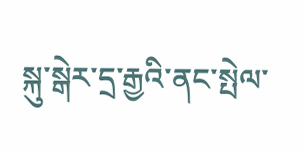སྐུ་སྒེར་དྲ་རྒྱའི་ནང་སྤེལ་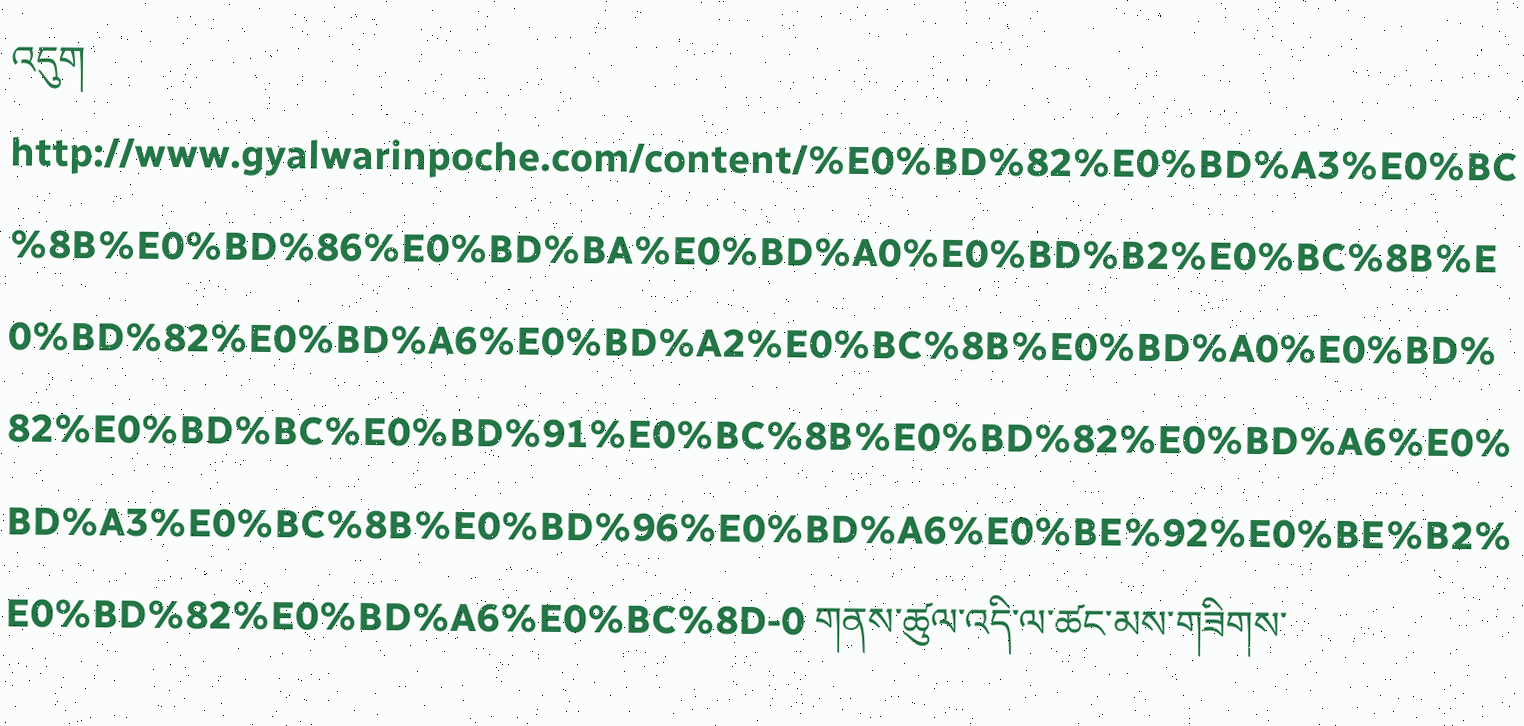འདུག http://www.gyalwarinpoche.com/content/%E0%BD%82%E0%BD%A3%E0%BC%8B%E0%BD%86%E0%BD%BA%E0%BD%A0%E0%BD%B2%E0%BC%8B%E0%BD%82%E0%BD%A6%E0%BD%A2%E0%BC%8B%E0%BD%A0%E0%BD%82%E0%BD%BC%E0%BD%91%E0%BC%8B%E0%BD%82%E0%BD%A6%E0%BD%A3%E0%BC%8B%E0%BD%96%E0%BD%A6%E0%BE%92%E0%BE%B2%E0%BD%82%E0%BD%A6%E0%BC%8D-0 གནས་ཚུལ་འདི་ལ་ཚང་མས་གཟིགས་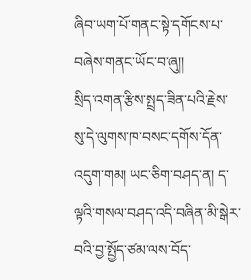ཞིབ་ཡག་པོ་གནང་སྟེ་དགོངས་པ་བཞེས་གནང་ཡོང་བ་ཞུ།།
སྲིད་འགན་རྩིས་སྤྲད་ཟིན་པའི་རྗེས་སུ་དེ་ལུགས་ཁ་བསང་དགོས་དོན་འདུག་གམ། ཡང་ཅིག་བཤད་ན། ད་ལྟའི་གསལ་བཤད་འདི་བཞིན་མི་སྒེར་བའི་བྱ་སྤྱོད་ཙམ་ལས་བོད་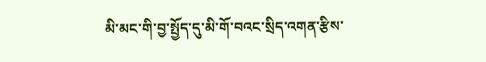མི་མང་གི་བྱ་སྤྱོད་དུ་མི་གོ་བའང་སྲིད་འགན་རྩིས་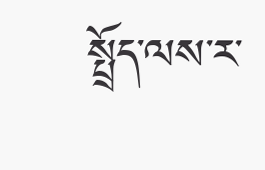སྤྲོད་ལས་ར་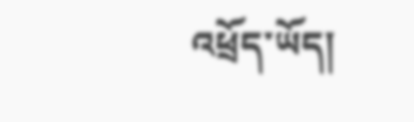འཕྲོད་ཡོད།